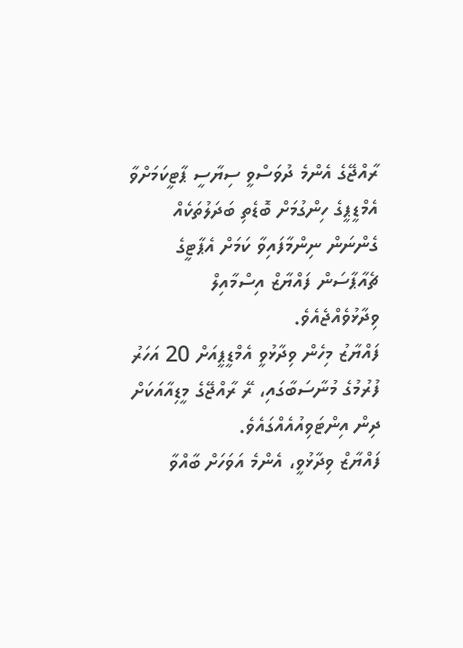ރާއްޖޭގެ އެންމެ ދުވަސްވީ ސިޔާސީ ޕާޓީކަމަށްވާ އެމްޑީޕީގެ ހިންގުމަށް ބޮޑެތި ބަދަލުތަކެއް ގެންނަން ނިންމާފައިވާ ކަމަށް އެޕާޓީގެ ޗެއާޕާސަން ފައްޔާޒް އިސްމާއިލް ވިދާޅުވެއްޖެއެވެ.
ފައްޔާޒު މިހެން ވިދާޅުވީ އެމްޑީޕީއަށް 20 އަހަރު ފުރުމުގެ މުނާސަބާގައި، ރޭ ރާއްޖޭގެ މީޑިއާއަކަށް ދިން އިންޓަވިއުއެއްގައެވެ.
ފައްޔާޒް ވިދާޅުވީ، އެންމެ އަވަހަށް ބާއްވާ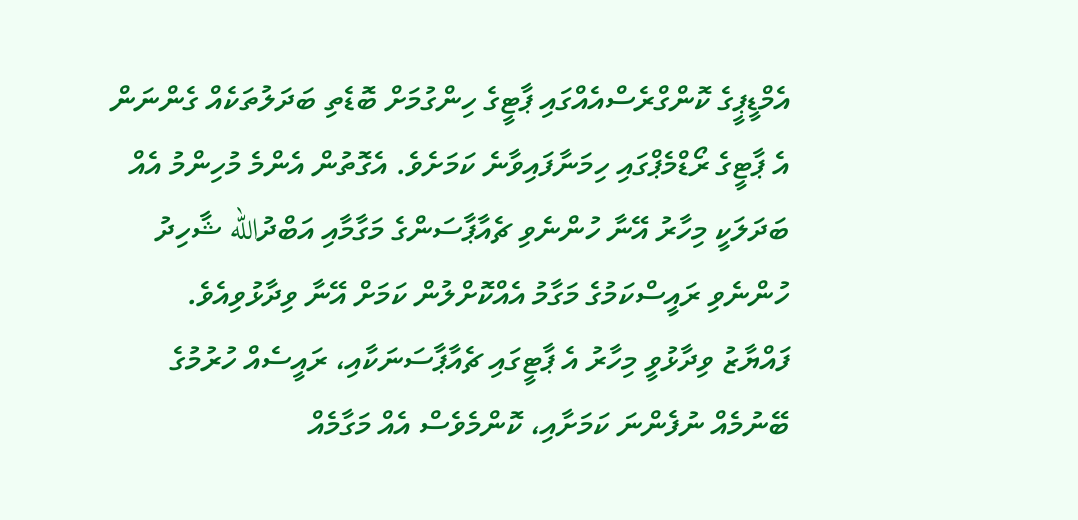އެމްޑީޕީގެ ކޮންގްރެސްއެއްގައި ޕާޓީގެ ހިންގުމަށް ބޮޑެތި ބަދަލުތަކެއް ގެންނަން އެ ޕާޓީގެ ރޯޑްމެޕްގައި ހިމަނާފައިވާނެ ކަމަށެވެ. އެގޮތުން އެންމެ މުހިންމު އެއް ބަދަލަކީ މިހާރު އޭނާ ހުންނެވި ޗެއާޕާސަންގެ މަގާމާއި އަބްދުالله ޝާހިދު ހުންނެވި ރައީސްކަމުގެ މަގާމު އެއްކޮށްލުން ކަމަށް އޭނާ ވިދާޅުވިއެވެ.
ފައްޔާޒު ވިދާޅުވީ މިހާރު އެ ޕާޓީގައި ޗެއާޕާސަނަކާއި، ރައީސެއް ހުރުމުގެ ބޭނުމެއް ނުފެންނަ ކަމަށާއި، ކޮންމެވެސް އެއް މަގާމެއް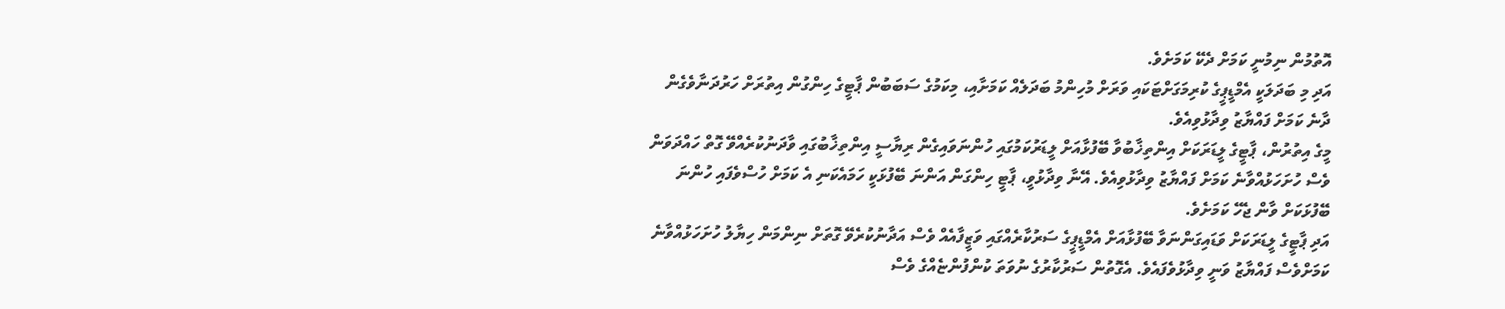އޮތުމުން ނިމުނީ ކަމަށް ދެކޭ ކަމަށެވެ.
އަދި މި ބަދަލަކީ އެމްޑީޕީގެ ކުރިމަގަށްޓަކައި ވަރަށް މުހިންމު ބަދަލެއް ކަމަށާއި، މިކަމުގެ ސަބަބުން ޕާޓީގެ ހިންގުން އިތުރަށް ހަރުދަނާވެގެން ދާނެ ކަމަށް ފައްޔާޒު ވިދާޅުވިއެވެ.
މީގެ އިތުރުން، ޕާޓީގެ ލީޑަރަކަށް އިންތިޚާބުވާ ބޭފުޅާއަށް ލީޑަރުކަމުގައި ހުންނަވައިގެން ރިޔާސީ އިންތިޚާބުގައި ވާދަނުކުރެއްވޭ ގޮތް ހައްދަވަން ވެސް ހުށަހަޅުއްވާނެ ކަމަށް ފައްޔާޒު ވިދާޅުވިއެވެ. އޭނާ ވިދާޅުވީ، ޕާޓީ ހިންގަން އަންނަ ބޭފުޅަކީ ހަމައެކަނި އެ ކަމަށް ހުސްވެފައި ހުންނަ ބޭފުޅަކަށް ވާން ޖެހޭ ކަމަށެވެ.
އަދި ޕާޓީގެ ލީޑަރަކަށް ވަޑައިގަންނަވާ ބޭފުޅާއަށް އެމްޑީޕީގެ ސަރުކާރެއްގައި ވަޒީފާއެއް ވެސް އަދާނުކުރެވޭ ގޮތަށް ނިންމަން ހިޔާލު ހުށަހަޅުއްވާނެ ކަމަށްވެސް ފައްޔާޒު ވަނީ ވިދާޅުވެފައެވެ. އެގޮތުން ސަރުކާރުގެ ނުވަތަ ކުންފުންޏެއްގެ ވެސް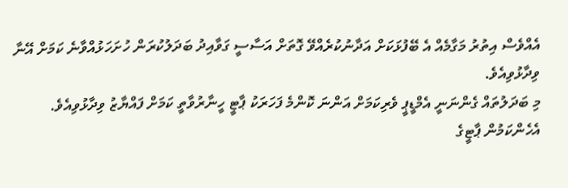އެއްވެސް އިތުރު މަގާމެއް އެ ބޭފުޅަކަށް އަދާނުކުރެއްވޭ ގޮތަށް އަސާސީ ގަވާއިދު ބަދަލުކުރަން ހުށަހަޅުއްވާނެ ކަމަށް އޭނާ ވިދާޅުވިއެވެ.
މި ބަދަލުތައް ގެންނަނީ އެމްޑީޕީ ވެރިކަމަށް އަންނަ ކޮންމެ ފަހަރަކު ޕާޓީ ހީނާރުވާތީ ކަމަށް ފައްޔާޒު ވިދާޅުވިއެވެ.
އެހެންކަމުން ޕާޓީގެ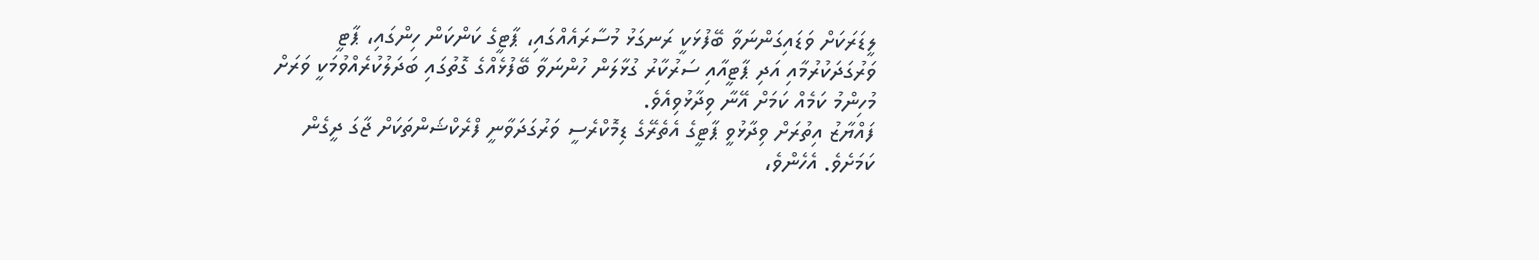ލީޑަރަކަށް ވަޑައިގަންނަވާ ބޭފުޅަކީ ރަނގަޅު މުސާރައެއްގައި، ޕާޓީގެ ކަންކަން ހިންގައި، ޕާޓީ ވަރުގަދަކުރުމާއި އަދި ޕާޓީއާއި ސަރުކާރު ގުޅާލަން ހުންނަވާ ބޭފުޅެއްގެ ގޮތުގައި ބަދަލުކުރެއްވުމަކީ ވަރަށް މުހިންމު ކަމެއް ކަމަށް އޭނާ ވިދާޅުވިއެވެ.
ފައްޔާޒު އިތުރަށް ވިދާޅުވީ ޕާޓީގެ އެތެރޭގެ ޑިމޮކްރެސީ ވަރުގަދަވާނީ ފްރެކްޝަންތަކަށް ޖާގަ ދީގެން ކަމަށެވެ. އެހެންވެ،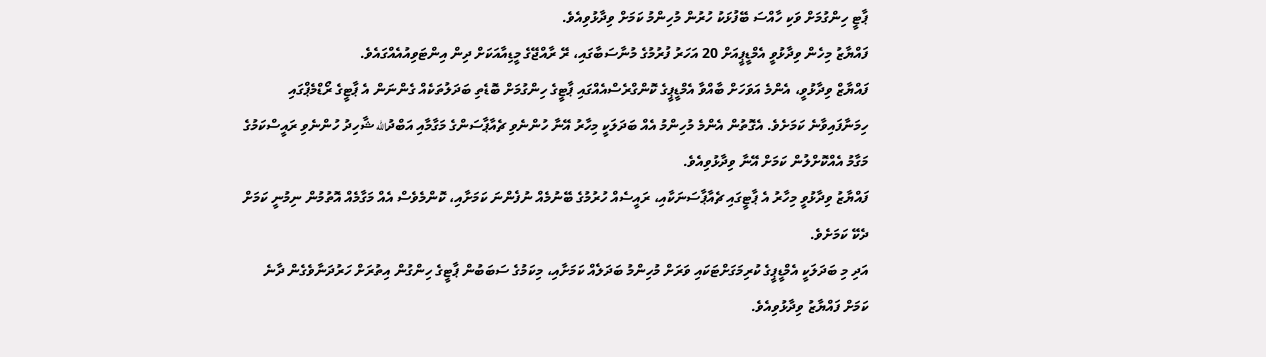ޕާޓީ ހިންގުމަށް ވަކި ހާއްސަ ބޭފުޅަކު ހުރުން މުހިންމު ކަމަށް ވިދާޅުވިއެވެ.
ފައްޔާޒު މިހެން ވިދާޅުވީ އެމްޑީޕީއަށް 20 އަހަރު ފުރުމުގެ މުނާސަބާގައި، ރޭ ރާއްޖޭގެ މީޑިއާއަކަށް ދިން އިންޓަވިއުއެއްގައެވެ.
ފައްޔާޒް ވިދާޅުވީ، އެންމެ އަވަހަށް ބާއްވާ އެމްޑީޕީގެ ކޮންގްރެސްއެއްގައި ޕާޓީގެ ހިންގުމަށް ބޮޑެތި ބަދަލުތަކެއް ގެންނަން އެ ޕާޓީގެ ރޯޑްމެޕްގައި ހިމަނާފައިވާނެ ކަމަށެވެ. އެގޮތުން އެންމެ މުހިންމު އެއް ބަދަލަކީ މިހާރު އޭނާ ހުންނެވި ޗެއާޕާސަންގެ މަގާމާއި އަބްދުالله ޝާހިދު ހުންނެވި ރައީސްކަމުގެ މަގާމު އެއްކޮށްލުން ކަމަށް އޭނާ ވިދާޅުވިއެވެ.
ފައްޔާޒު ވިދާޅުވީ މިހާރު އެ ޕާޓީގައި ޗެއާޕާސަނަކާއި، ރައީސެއް ހުރުމުގެ ބޭނުމެއް ނުފެންނަ ކަމަށާއި، ކޮންމެވެސް އެއް މަގާމެއް އޮތުމުން ނިމުނީ ކަމަށް ދެކޭ ކަމަށެވެ.
އަދި މި ބަދަލަކީ އެމްޑީޕީގެ ކުރިމަގަށްޓަކައި ވަރަށް މުހިންމު ބަދަލެއް ކަމަށާއި، މިކަމުގެ ސަބަބުން ޕާޓީގެ ހިންގުން އިތުރަށް ހަރުދަނާވެގެން ދާނެ ކަމަށް ފައްޔާޒު ވިދާޅުވިއެވެ.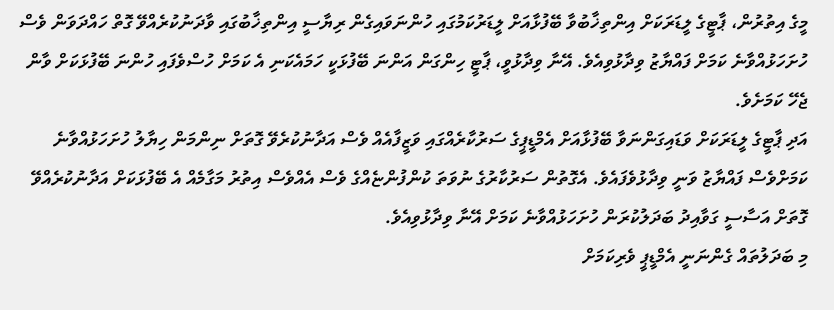މީގެ އިތުރުން، ޕާޓީގެ ލީޑަރަކަށް އިންތިޚާބުވާ ބޭފުޅާއަށް ލީޑަރުކަމުގައި ހުންނަވައިގެން ރިޔާސީ އިންތިޚާބުގައި ވާދަނުކުރެއްވޭ ގޮތް ހައްދަވަން ވެސް ހުށަހަޅުއްވާނެ ކަމަށް ފައްޔާޒު ވިދާޅުވިއެވެ. އޭނާ ވިދާޅުވީ، ޕާޓީ ހިންގަން އަންނަ ބޭފުޅަކީ ހަމައެކަނި އެ ކަމަށް ހުސްވެފައި ހުންނަ ބޭފުޅަކަށް ވާން ޖެހޭ ކަމަށެވެ.
އަދި ޕާޓީގެ ލީޑަރަކަށް ވަޑައިގަންނަވާ ބޭފުޅާއަށް އެމްޑީޕީގެ ސަރުކާރެއްގައި ވަޒީފާއެއް ވެސް އަދާނުކުރެވޭ ގޮތަށް ނިންމަން ހިޔާލު ހުށަހަޅުއްވާނެ ކަމަށްވެސް ފައްޔާޒު ވަނީ ވިދާޅުވެފައެވެ. އެގޮތުން ސަރުކާރުގެ ނުވަތަ ކުންފުންޏެއްގެ ވެސް އެއްވެސް އިތުރު މަގާމެއް އެ ބޭފުޅަކަށް އަދާނުކުރެއްވޭ ގޮތަށް އަސާސީ ގަވާއިދު ބަދަލުކުރަން ހުށަހަޅުއްވާނެ ކަމަށް އޭނާ ވިދާޅުވިއެވެ.
މި ބަދަލުތައް ގެންނަނީ އެމްޑީޕީ ވެރިކަމަށް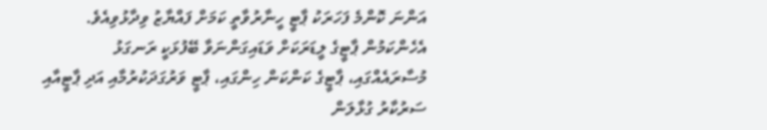އަންނަ ކޮންމެ ފަހަރަކު ޕާޓީ ހީނާރުވާތީ ކަމަށް ފައްޔާޒު ވިދާޅުވިއެވެ.
އެހެންކަމުން ޕާޓީގެ ލީޑަރަކަށް ވަޑައިގަންނަވާ ބޭފުޅަކީ ރަނގަޅު މުސާރައެއްގައި، ޕާޓީގެ ކަންކަން ހިންގައި، ޕާޓީ ވަރުގަދަކުރުމާއި އަދި ޕާޓީއާއި ސަރުކާރު ގުޅާލަން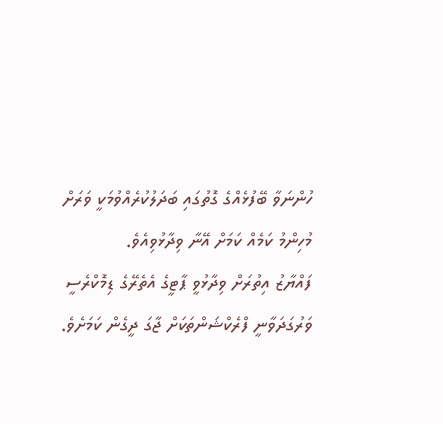ހުންނަވާ ބޭފުޅެއްގެ ގޮތުގައި ބަދަލުކުރެއްވުމަކީ ވަރަށް މުހިންމު ކަމެއް ކަމަށް އޭނާ ވިދާޅުވިއެވެ.
ފައްޔާޒު އިތުރަށް ވިދާޅުވީ ޕާޓީގެ އެތެރޭގެ ޑިމޮކްރެސީ ވަރުގަދަވާނީ ފްރެކްޝަންތަކަށް ޖާގަ ދީގެން ކަމަށެވެ.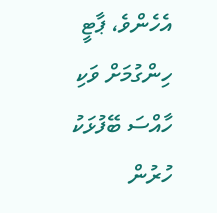އެހެންވެ، ޕާޓީ ހިންގުމަށް ވަކި ހާއްސަ ބޭފުޅަކު ހުރުން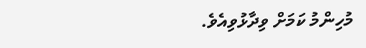މުހިންމު ކަމަށް ވިދާޅުވިއެވެ.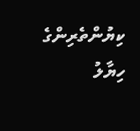ކިޔުންތެރިންގެ ހިޔާލު